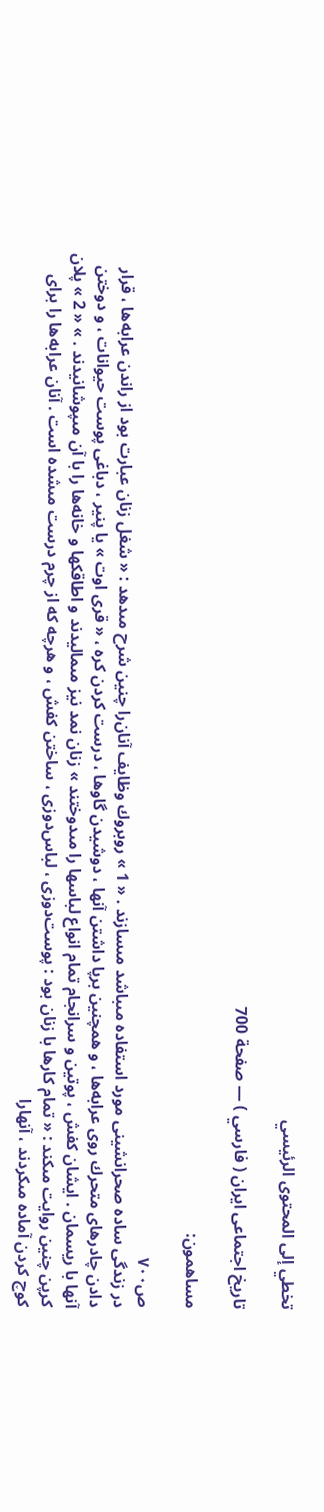تخطي إلى المحتوى الرئيسي

تاريخ اجتماعى ايران ( فارسي ) — صفحة 700

مساهمون:

ص٧٠٠
در زندگى ساده صحرانشينى مورد استفاده مىباشد مىسازند . « 1 » روبروك وظايف آنان‌را چنين شرح مىدهد : « شغل زنان عبارت بود از راندن عرابه‌ها ، قرار دادن چادرهاى متحرك روى عرابه‌ها ، و همچنين برپا داشتن آنها ، دوشيدن گاوها ، درست كردن كره ، « قرى اوت » يا پنير ، دباغى پوست حيوانات ، و دوختن آنها با ريسمان . ايشان كفش ، پوتين و سرانجام تمام انواع لباسها را مىدوختند » زنان نمد نيز مىماليدند و اطاقكها و خانه‌ها را با آن مىپوشانيدند . » « 2 » پلان كرپن چنين روايت مىكند : « تمام كارها با زنان بود : پوست‌دوزى ، لباس‌دوزى ، ساختن كفش ، و هرچه كه از چرم درست مىشده است . آنان عرابه‌ها را براى كوچ كردن آماده مىكردند ، آنهارا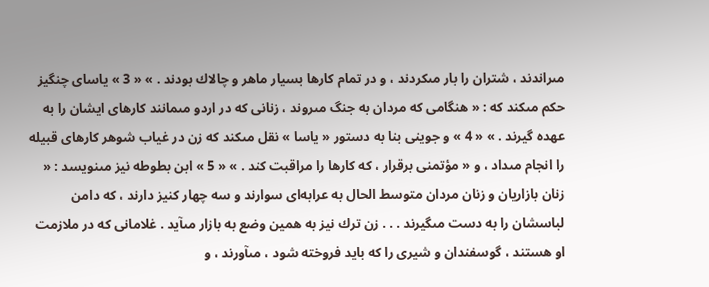مىراندند ، شتران را بار مىكردند ، و در تمام كارها بسيار ماهر و چالاك بودند . » « 3 » ياساى چنگيز حكم مىكند كه : « هنگامى كه مردان به جنگ مىروند ، زنانى كه در اردو مىمانند كارهاى ايشان را به عهده گيرند . » « 4 » و جوينى بنا به دستور « ياسا » نقل مىكند كه زن در غياب شوهر كارهاى قبيله را انجام مىداد ، و « مؤتمنى برقرار ، كه كارها را مراقبت كند . » « 5 » ابن بطوطه نيز مىنويسد : « زنان بازاريان و زنان مردان متوسط الحال به عرابه‌اى سوارند و سه چهار كنيز دارند ، كه دامن لباسشان را به دست مىگيرند . . . زن ترك نيز به همين وضع به بازار مىآيد . غلامانى كه در ملازمت او هستند ، گوسفندان و شيرى را كه بايد فروخته شود ، مىآورند ، و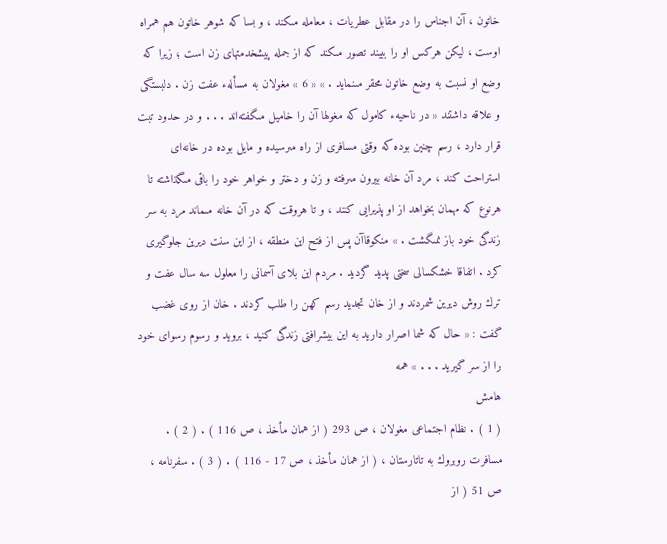خاتون ، آن اجناس را در مقابل عطريات ، معامله مىكند ، و بسا كه شوهر خاتون هم همراه اوست ، ليكن هركس او را ببيند تصور مىكند كه از جمله پيشخدمتهاى زن است ؛ زيرا كه وضع او نسبت به وضع خاتون محقر مىنمايد . » « 6 » مغولان به مسألهء عفت زن . دلبستگى و علاقه داشتند « در ناحيهء كامول كه مغولها آن را خاميل مىگفته‌اند . . . و در حدود تبت قرار دارد ، رسم چنين بوده كه وقتى مسافرى از راه مىرسيده و مايل بوده در خانه‌اى استراحت كند ، مرد آن خانه بيرون مىرفته و زن و دختر و خواهر خود را باقى مىگذاشته تا هرنوع كه مهمان بخواهد از او پذيرايى كنند ، و تا هروقت كه در آن خانه مىماند مرد به سر زندگى خود باز نمىگشت . » منكوقاآن پس از فتح اين منطقه ، از اين سنت ديرين جلوگيرى كرد . اتفاقا خشكسالى سختى پديد گرديد . مردم اين بلاى آسمانى را معلول سه سال عفت و ترك روش ديرين شمردند و از خان تجديد رسم كهن را طلب كردند . خان از روى غضب گفت : « حال كه شما اصرار داريد به اين بيشرافتى زندگى كنيد ، برويد و رسوم رسواى خود را از سر گيريد . . . » همه
هامش
( 1 ) . نظام اجتماعى مغولان ، ص 293 ( از همان مأخذ ، ص 116 ) . ( 2 ) . مسافرت روبروك به تاتارستان ، ( از همان مأخذ ، ص 17 - 116 ) . ( 3 ) . سفرنامه ، ص 51 ( از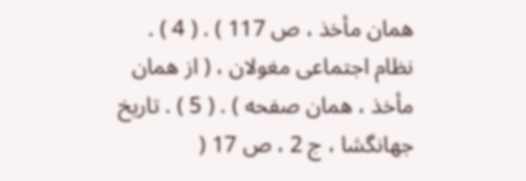همان مأخذ ، ص 117 ) . ( 4 ) . نظام اجتماعى مغولان ، ( از همان مأخذ ، همان صفحه ) . ( 5 ) . تاريخ جهانگشا ، ج 2 ، ص 17 (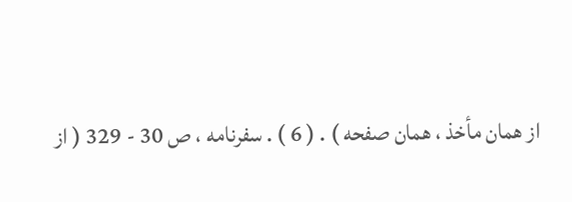از همان مأخذ ، همان صفحه ) . ( 6 ) . سفرنامه ، ص 30 - 329 ( از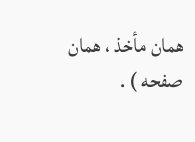همان مأخذ ، همان صفحه ) .